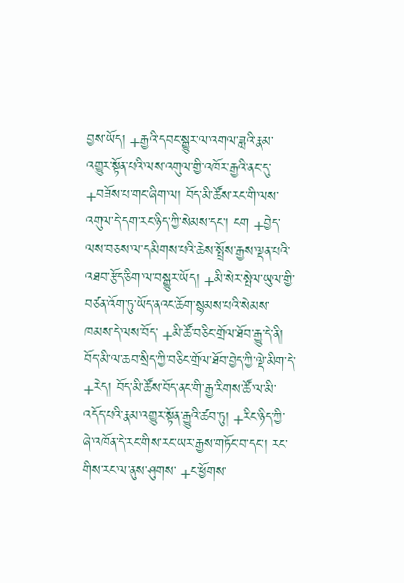བྱས་ཡོད། +རྒྱའི་དབང་སྒྱུར་ལ་འགལ་ཟླའི་རྣམ་འགྱུར་སྟོན་པའི་ལས་འགུལ་གྱི་འཁོར་རྒྱའི་ནང་དུ་ +བཟོས་པ་གང་ཞིག་ལ། བོད་མི་ཚོས་རང་གི་ལས་འགུལ་དེ་དག་རང་ཉིད་ཀྱི་སེམས་དང་། ངག +བྱེད་ལས་བཅས་ལ་དམིགས་པའི་ཆེས་སྤྲོས་རྒྱས་ལྡན་པའི་འཐབ་རྩོད་ཅིག་ལ་བསྒྱུར་ཡོད། +མི་སེར་སྤེལ་ཡུལ་གྱི་བཙན་འོག་ཏུ་ཡོད་ནའང་ཆོག་སྙམས་པའི་སེམས་ཁམས་དེ་ལས་བོད་ +མི་ཚོ་བཅིང་གྲོལ་ཐོབ་རྒྱུ་དེ་ནི། བོད་མི་ལ་ཆབ་སྲིད་ཀྱི་བཅིང་གྲོལ་ཐོབ་བྱེད་ཀྱི་ལྡེ་མིག་དེ་ +རེད། བོད་མི་ཚོས་བོད་ནང་གི་རྒྱ་རིགས་ཚོ་ལ་མི་འདོད་པའི་རྣམ་འགྱུར་སྟོན་རྒྱུའི་ཚབ་ཏུ། +རིང་ཉིད་ཀྱི་ཞེ་འཁོན་དེ་རང་གིས་རང་ཡར་རྒྱས་གཏོང་བ་དང་། རང་གིས་རང་ལ་ནུས་ཤུགས་ +ང་ཕྱོགས་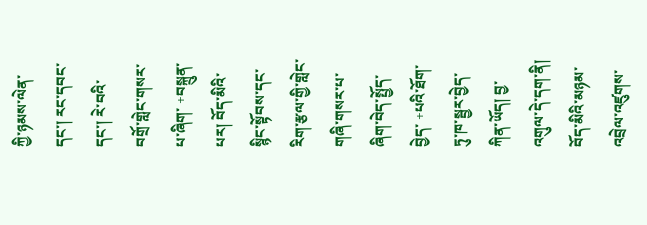ཀྱི་ཉམས་ལེན་དང་། རང་དབང་དང་། རེ་བའི་བགྲོ་གླེང་གསར་པ་ཞིག་ +བསྐྲུན་པར། བོད་མིའི་སྙིང་སྟོབས་དང་རིག་རྩལ་གྱི་གླེང་གཞི་གསར་པ་ཞིག་བེད་སྤྱོད་བྱེད་ +པའི་ཐོག་ཏུ་ཁ་སྦྱར་བྱེད་ཀིན་ཡོད། བྱ་འགུལ་དེ་དག་ནི། བོད་མིའི་མཉམ་འབྲེལ་འཛུགས་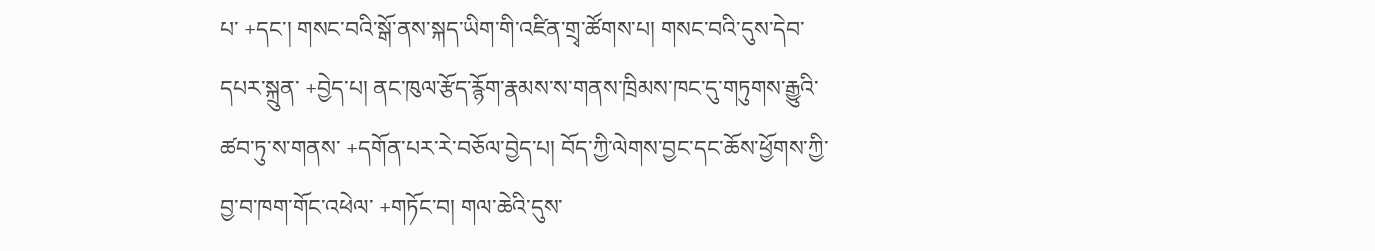པ་ +དང་། གསང་བའི་སྒོ་ནས་སྐད་ཡིག་གི་འཛིན་གྲྭ་ཚོགས་པ། གསང་བའི་དུས་དེབ་དཔར་སྐྲུན་ +བྱེད་པ། ནང་ཁུལ་རྩོད་རྙོག་རྣམས་ས་གནས་ཁྲིམས་ཁང་དུ་གཏུགས་རྒྱུའི་ཚབ་ཏུ་ས་གནས་ +དགོན་པར་རེ་བཅོལ་བྱེད་པ། བོད་ཀྱི་ལེགས་བྱང་དང་ཆོས་ཕྱོགས་ཀྱི་བྱ་བ་ཁག་གོང་འཕེལ་ +གཏོང་བ། གལ་ཆེའི་དུས་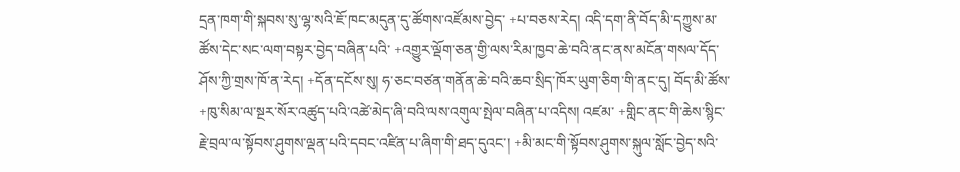དྲན་ཁག་གི་སྐབས་སུ་ལྷ་སའི་ཇོ་ཁང་མདུན་དུ་ཚོགས་འཛོམས་བྱེད་ +པ་བཅས་རེད། འདི་དག་ནི་བོད་མི་དཀྱུས་མ་ཚོས་དེང་སང་ལག་བསྟར་བྱེད་བཞིན་པའི་ +འགྱུར་ལྡོག་ཅན་གྱི་ལས་རིམ་ཁྱབ་ཆེ་བའི་ནང་ནས་མངོན་གསལ་དོད་ཤོས་ཀྱི་གྲས་ཁོ་ན་རེད། +དོན་དངོས་སུ། ཧ་ཅང་བཙན་གནོན་ཆེ་བའི་ཆབ་སྲིད་ཁོར་ཡུག་ཅིག་གི་ནང་དུ། བོད་མི་ཚོས་ +ཁུ་སིམ་ལ་སྔར་སོར་འཚུད་པའི་འཚེ་མེད་ཞི་བའི་ལས་འགུལ་སྤེལ་བཞིན་པ་འདིས། འཛམ་ +གླིང་ནང་གི་ཆེས་སྙིང་རྗེ་བྲལ་ལ་སྟོབས་ཤུགས་ལྡན་པའི་དབང་འཛིན་པ་ཞིག་གི་ཐད་དུའང་། +མི་མང་གི་སྟོབས་ཤུགས་སྐུལ་སློང་བྱེད་སའི་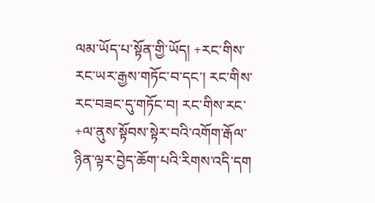ལམ་ཡོད་པ་སྟོན་གྱི་ཡོད། +རང་གིས་རང་ཡར་རྒྱས་གཏོང་བ་དང་། རང་གིས་རང་བཟང་དུ་གཏོང་བ། རང་གིས་རང་ +ལ་ནུས་སྟོབས་སྟེར་བའི་འགོག་རྒོལ་ཉིན་ལྟར་བྱེད་ཆོག་པའི་རིགས་འདི་དག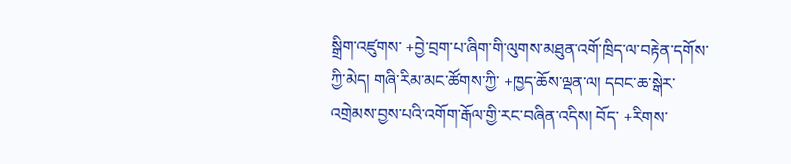སྒྲིག་འཛུགས་ +བྱེ་བྲག་པ་ཞིག་གི་ལུགས་མཐུན་འགོ་ཁྲིད་ལ་བརྟེན་དགོས་ཀྱི་མེད། གཞི་རིམ་མང་ཚོགས་ཀྱི་ +ཁྱད་ཆོས་ལྡན་ལ། དབང་ཆ་སྒེར་འགྲེམས་བྱས་པའི་འགོག་རྒོལ་གྱི་རང་བཞིན་འདིས། བོད་ +རིགས་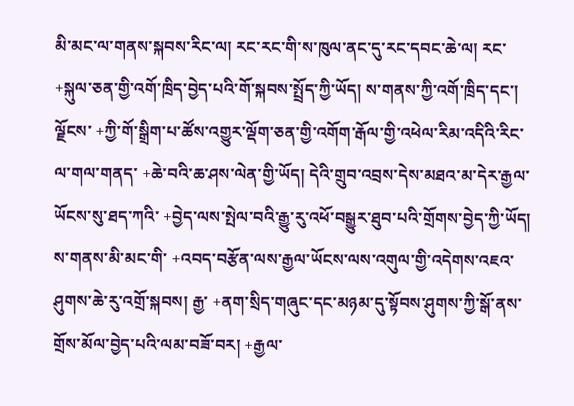མི་མང་ལ་གནས་སྐབས་རིང་ལ། རང་རང་གི་ས་ཁུལ་ནང་དུ་རང་དབང་ཆེ་ལ། རང་ +སྐུལ་ཅན་གྱི་འགོ་ཁྲིད་བྱེད་པའི་གོ་སྐབས་སྤྲོད་ཀྱི་ཡོད། ས་གནས་ཀྱི་འགོ་ཁྲིད་དང་། ལྗོངས་ +ཀྱི་གོ་སྒྲིག་པ་ཚོས་འགྱུར་ལྡོག་ཅན་གྱི་འགོག་རྒོལ་གྱི་འཕེལ་རིམ་འདིའི་རིང་ལ་གལ་གནད་ +ཆེ་བའི་ཆ་ཤས་ལེན་གྱི་ཡོད། དེའི་གྲུབ་འབྲས་དེས་མཐའ་མ་དེར་རྒྱལ་ཡོངས་སུ་ཐད་ཀའི་ +བྱེད་ལས་སྤེལ་བའི་རྒྱུ་རུ་འཕོ་བསྒྱུར་ཐུབ་པའི་གྲོགས་བྱེད་ཀྱི་ཡོད། ས་གནས་མི་མང་གི་ +འབད་བརྩོན་ལས་རྒྱལ་ཡོངས་ལས་འགུལ་གྱི་འདེགས་འཇའ་ཤུགས་ཆེ་རུ་འགྲོ་སྐབས། རྒྱ་ +ནག་སྲིད་གཞུང་དང་མཉམ་དུ་སྟོབས་ཤུགས་ཀྱི་སྒོ་ནས་གྲོས་མོལ་བྱེད་པའི་ལམ་བཟོ་བར། +རྒྱལ་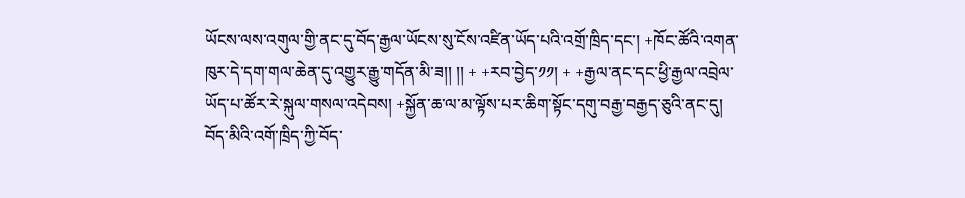ཡོངས་ལས་འགུལ་གྱི་ནང་དུ་བོད་རྒྱལ་ཡོངས་སུ་ངོས་འཛིན་ཡོད་པའི་འགྲོ་ཁྲིད་དང་། +ཁོང་ཚོའི་འགན་ཁུར་དེ་དག་གལ་ཆེན་དུ་འགྱུར་རྒྱུ་གདོན་མི་ཟ།། །། + +རབ་བྱེད་༡༡། + +རྒྱལ་ནང་དང་ཕྱི་རྒྱལ་འབྲེལ་ཡོད་པ་ཚོར་རེ་སྐུལ་གསལ་འདེབས། +སྐྱོན་ཆ་ལ་མ་ལྟོས་པར་ཆིག་སྟོང་དགུ་བརྒྱ་བརྒྱད་ཅུའི་ནང་དུ། བོད་མིའི་འགོ་ཁྲིད་ཀྱི་བོད་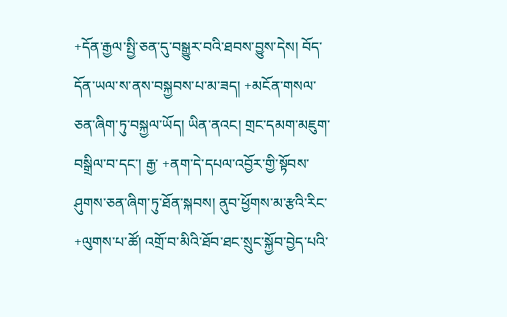+དོན་རྒྱལ་སྤྱི་ཅན་དུ་བསྒྱུར་བའི་ཐབས་བྱུས་དེས། བོད་དོན་ཡལ་ས་ནས་བསྐྱབས་པ་མ་ཟད། +མངོན་གསལ་ཅན་ཞིག་ཏུ་བསྐྱལ་ཡོད། ཡིན་ནའང། གྲང་དམག་མཇུག་བསྒྲིལ་བ་དང་། རྒྱ་ +ནག་དེ་དཔལ་འབྱོར་གྱི་སྟོབས་ཤུགས་ཅན་ཞིག་ཏུ་ཐོན་སྐབས། ནུབ་ཕྱོགས་མ་རྩའི་རིང་ +ལུགས་པ་ཚོ། འགྲོ་བ་མིའི་ཐོབ་ཐང་སྲུང་སྐྱོབ་བྱེད་པའི་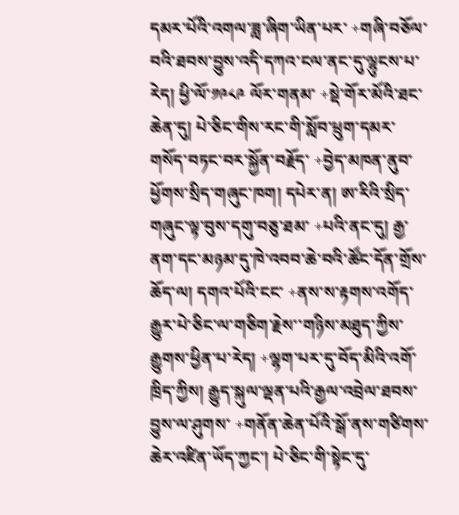དམར་པོའི་འགལ་ཟླ་ཞིག་ཡིན་པར་ +གཞི་བཅོལ་བའི་ཐབས་བྱུས་འདི་དཀའ་ངལ་ནང་དུ་ལྷུངས་པ་རེད། ཕྱི་ལོ་༡༩༨༩ ལོར་གནམ་ +སྡེ་གོར་མོའི་ཐང་ཆེན་དུ། པེ་ཅིང་གིས་རང་གི་སློབ་ཕྲུག་དམར་གསོད་བཏང་བར་སྐྱོན་བརྗོད་ +བྱེད་མཁན་ནུབ་ཕྱོགས་སྲིད་གཞུང་ཁག། དཔེར་ན། ཨ་རིའི་སྲིད་གཞུང་ལྟ་བུས་དགུ་བཅུ་ཐམ་ +པའི་ནང་དུ། རྒྱ་ནག་དང་མཉམ་དུ་ཁེ་འབབ་ཆེ་བའི་ཚོང་དོན་གྲོས་ཆོད་ལ། དགའ་པོའི་ངང་ +ནས་ས་རྟགས་འགོད་རྒྱུར་པེ་ཅིང་ལ་གཅིག་རྗེས་་གཉིས་མཐུད་ཀྱིས་རྒྱུགས་ཕྱིན་པ་རེད། +ལྷག་པར་དུ་བོད་མིའི་འགོ་ཁྲིད་ཀྱིས། རྒྱུད་སྐུལ་ལྡན་པའི་རྒྱལ་འབྲེལ་ཐབས་བྱུས་ལ་ཤུགས་ +གནོན་ཆེན་པོའི་སྒོ་ནས་གཙིགས་ཆེར་འཛིན་ཡོད་ཀྱང་། པེ་ཅིང་གི་སྟེང་དུ་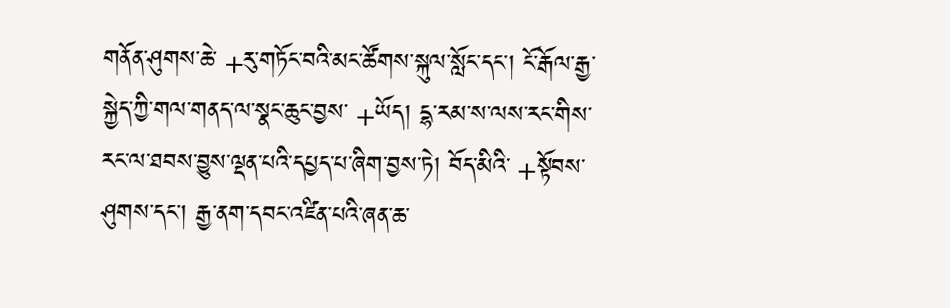གནོན་ཤུགས་ཆེ་ +རུ་གཏོང་བའི་མང་ཚོགས་སྐུལ་སློང་དང་། ངོ་རྒོལ་རྒྱ་སྐྱེད་ཀྱི་གལ་གནད་ལ་སྣང་ཆུང་བྱས་ +ཡོད། དྷ་རམ་ས་ལས་རང་གིས་རང་ལ་ཐབས་བྱུས་ལྡན་པའི་དཔྱད་པ་ཞིག་བྱས་ཏེ། བོད་མིའི་ +སྟོབས་ཤུགས་དང་། རྒྱ་ནག་དབང་འཛིན་པའི་ཞན་ཆ་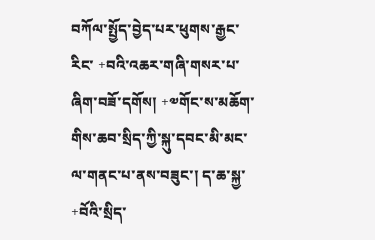བཀོལ་སྤྱོད་བྱེད་པར་ཕུགས་རྒྱང་རིང་ +བའི་འཆར་གཞི་གསར་པ་ཞིག་བཟོ་དགོས། +༧གོང་ས་མཆོག་གིས་ཆབ་སྲིད་ཀྱི་སྐུ་དབང་མི་མང་ལ་གནང་པ་ནས་བཟུང་། ད་ཆ་སྐྱ་ +བོའི་སྲིད་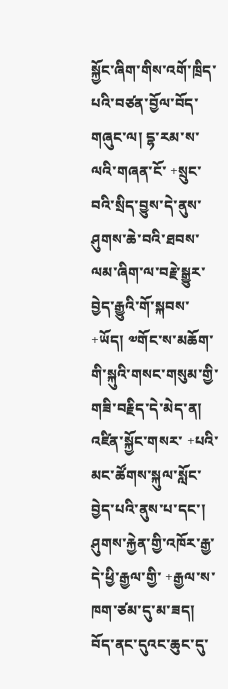སྐྱོང་ཞིག་གིས་འགོ་ཁྲིད་པའི་བཙན་བྱོལ་བོད་གཞུང་ལ། དྷ་རམ་ས་ལའི་གཞན་ངོ་ +སྲུང་བའི་སྲིད་བྱུས་དེ་ནུས་ཤུགས་ཆེ་བའི་ཐབས་ལམ་ཞིག་ལ་བརྗེ་སྒྱུར་བྱེད་རྒྱུའི་གོ་སྐབས་ +ཡོད། ༧གོང་ས་མཆོག་གི་སྐུའི་གསང་གསུམ་གྱི་གཟི་བརྗིད་དེ་མེད་ན། འཛིན་སྐྱོང་གསར་ +པའི་མང་ཚོགས་སྐུལ་སློང་བྱེད་པའི་ནུས་པ་དང་། ཤུགས་རྐྱེན་གྱི་འཁོར་རྒྱ་དེ་ཕྱི་རྒྱལ་གྱི་ +རྒྱལ་ས་ཁག་ཙམ་དུ་མ་ཟད། བོད་ནང་དུའང་ཆུང་དུ་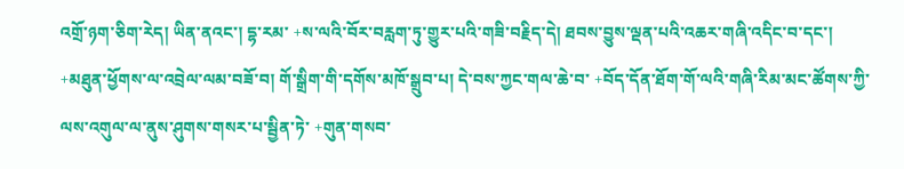འགྲོ་ཉག་ཅིག་རེད། ཡིན་ནའང་། དྷ་རམ་ +ས་ལའི་བོར་བརླག་ཏུ་གྱུར་པའི་གཟི་བརྗིད་དེ། ཐབས་བྱུས་ལྡན་པའི་འཆར་གཞི་འདིང་བ་དང་། +མཐུན་ཕྱོགས་ལ་འབྲེལ་ལམ་བཟོ་བ། གོ་སྒྲིག་གི་དགོས་མཁོ་སྒྲུབ་པ། དེ་བས་ཀྱང་གལ་ཆེ་བ་ +བོད་དོན་ཐོག་གོ་ལའི་གཞི་རིམ་མང་ཚོགས་ཀྱི་ལས་འགུལ་ལ་ནུས་ཤུགས་གསར་པ་སྦྱིན་ཏེ་ +གུན་གསབ་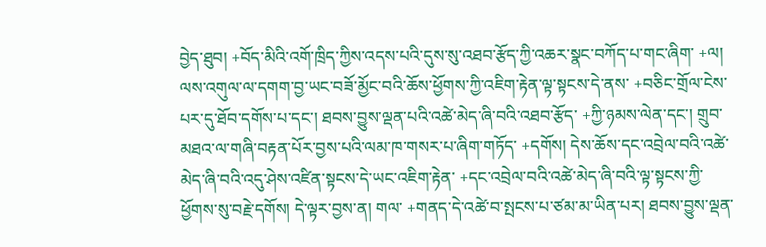བྱེད་ཐུབ། +བོད་མིའི་འགོ་ཁྲིད་ཀྱིས་འདས་པའི་དུས་སུ་འཐབ་རྩོད་ཀྱི་འཆར་སྣང་བཀོད་པ་གང་ཞིག་ +ལ། ལས་འགུལ་ལ་དགག་བྱ་ཡང་བཟོ་མྱོང་བའི་ཆོས་ཕྱོགས་ཀྱི་འཇིག་རྟེན་ལྟ་སྟངས་དེ་ནས་ +བཅིང་གྲོལ་ངེས་པར་དུ་ཐོབ་དགོས་པ་དང་། ཐབས་བྱུས་ལྡན་པའི་འཚེ་མེད་ཞི་བའི་འཐབ་རྩོད་ +ཀྱི་ཉམས་ལེན་དང་། གྲུབ་མཐའ་ལ་གཞི་བརྟན་པོར་བྱས་པའི་ལམ་ཁ་གསར་པ་ཞིག་གཏོད་ +དགོས། དེས་ཆོས་དང་འབྲེལ་བའི་འཚེ་མེད་ཞི་བའི་འདུ་ཤེས་འཛིན་སྟངས་དེ་ཡང་འཇིག་རྟེན་ +དང་འབྲེལ་བའི་འཚེ་མེད་ཞི་བའི་ལྟ་སྟངས་ཀྱི་ཕྱོགས་སུ་བརྗེ་དགོས། དེ་ལྟར་བྱས་ན། གལ་ +གནད་དེ་འཚེ་བ་སྤངས་པ་ཙམ་མ་ཡིན་པར། ཐབས་བྱུས་ལྡན་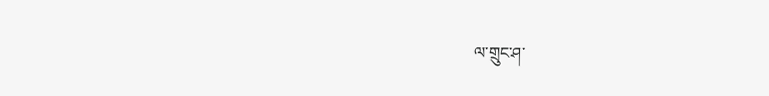ལ་གྲུང་ཤ་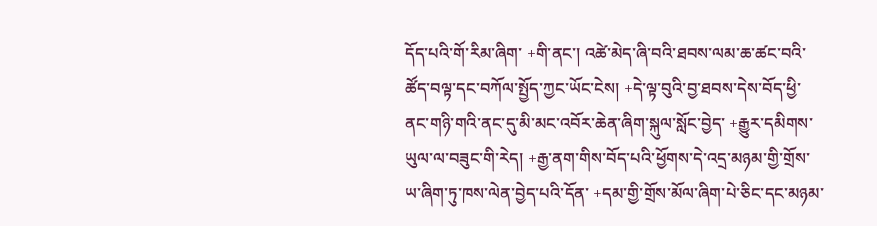དོད་པའི་གོ་རིམ་ཞིག་ +གི་ནང་། འཚེ་མེད་ཞི་བའི་ཐབས་ལམ་ཆ་ཚང་བའི་ཚོད་བལྟ་དང་བཀོལ་སྤྱོད་ཀྱང་ཡོང་ངེས། +དེ་ལྟ་བུའི་བྱ་ཐབས་དེས་བོད་ཕྱི་ནང་གཉི་གའི་ནང་དུ་མི་མང་འབོར་ཆེན་ཞིག་སྐུལ་སློང་བྱེད་ +རྒྱུར་དམིགས་ཡུལ་ལ་བཟུང་གི་རེད། +རྒྱ་ནག་གིས་བོད་པའི་ཕྱོགས་དེ་འདྲ་མཉམ་གྱི་གྲོས་ཡ་ཞིག་ཏུ་ཁས་ལེན་བྱེད་པའི་དོན་ +དམ་གྱི་གྲོས་མོལ་ཞིག་པེ་ཅིང་དང་མཉམ་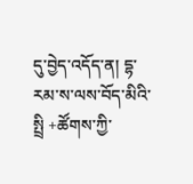དུ་བྱེད་འདོད་ན། དྷ་རམ་ས་ལས་བོད་མིའི་སྤྲི +ཚོགས་ཀྱི་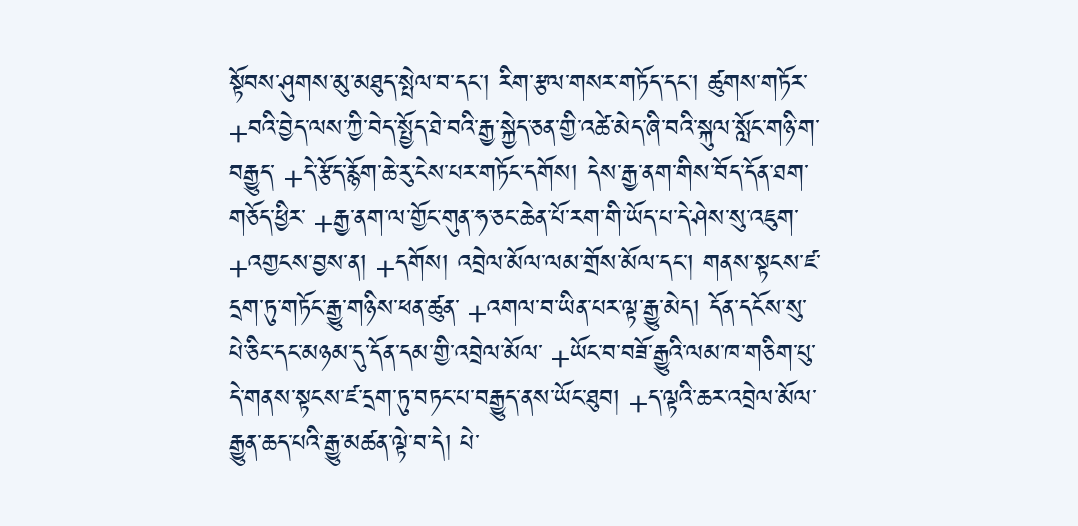སྟོབས་ཤུགས་མུ་མཐུད་སྤེལ་བ་དང་། རིག་རྩལ་གསར་གཏོད་དང་། ཚུགས་གཏོར་ +བའི་བྱེད་ལས་ཀྱི་བེད་སྤྱོད་ཐེ་བའི་རྒྱ་སྐྱེད་ཅན་གྱི་འཚེ་མེད་ཞི་བའི་སྐུལ་སློང་གཉི་ག་བརྒྱུད་ +དེ་རྩོད་རྙོག་ཆེ་རུ་ངེས་པར་གཏོང་དགོས། དེས་རྒྱ་ནག་གིས་བོད་དོན་ཐག་གཅོད་ཕྱིར་ +རྒྱ་ནག་ལ་གྱོང་གུན་ཧ་ཅང་ཆེན་པོ་རག་གི་ཡོད་པ་དེ་ཤེས་སུ་འཇུག་ +འགྱངས་བྱས་ན། +དགོས། འབྲེལ་མོལ་ལམ་གྲོས་མོལ་དང་། གནས་སྟངས་ཛ་དྲག་ཏུ་གཏོང་རྒྱུ་གཉིས་ཕན་ཚུན་ +འགལ་བ་ཡིན་པར་ལྟ་རྒྱུ་མེད། དོན་དངོས་སུ་པེ་ཅིང་དང་མཉམ་དུ་དོན་དམ་གྱི་འབྲེལ་མོལ་ +ཡོང་བ་བཟོ་རྒྱུའི་ལམ་ཁ་གཅིག་པུ་དེ་གནས་སྟངས་ཛ་དྲག་ཏུ་བཏང་པ་བརྒྱུད་ནས་ཡོང་ཐུབ། +ད་ལྟའི་ཆར་འབྲེལ་མོལ་རྒྱུན་ཆད་པའི་རྒྱུ་མཚན་ལྟེ་བ་དེ། པེ་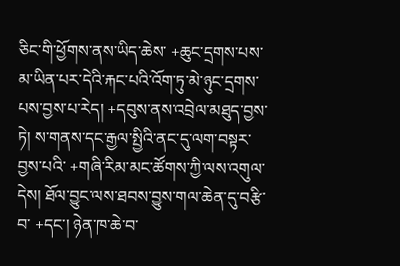ཅིང་གི་ཕྱོགས་ནས་ཡིད་ཆེས་ +ཆུང་དྲགས་པས་མ་ཡིན་པར་དེའི་རྐང་པའི་འོག་ཏུ་མེ་ཉུང་དྲགས་པས་བྱས་པ་རེད། +དབུས་ནས་འབྲེལ་མཐུད་བྱས་ཏེ། ས་གནས་དང་རྒྱལ་སྤྱིའི་ནང་དུ་ལག་བསྟར་བྱས་པའི་ +གཞི་རིམ་མང་ཚོགས་ཀྱི་ལས་འགུལ་དེས། ཐོལ་བྱུང་ལས་ཐབས་བྱུས་གལ་ཆེན་དུ་བརྩི་བ་ +དང་། ཉེན་ཁ་ཆེ་བ་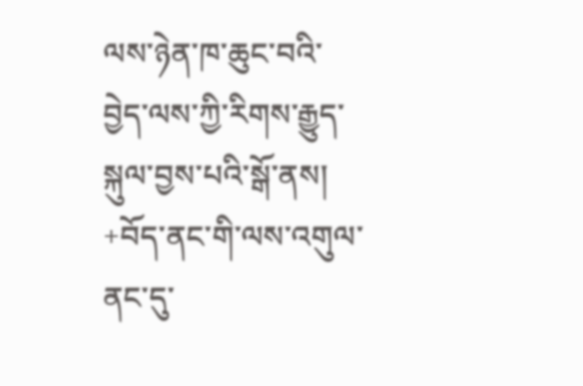ལས་ཉེན་ཁ་ཆུང་བའི་བྱེད་ལས་ཀྱི་རིགས་རྒྱུད་སྐུལ་བྱས་པའི་སྒོ་ནས། +བོད་ནང་གི་ལས་འགུལ་ནང་དུ་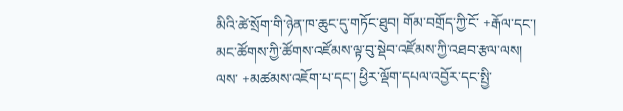མིའི་ཚེ་སྲོག་གི་ཉེན་ཁ་ཆུང་དུ་གཏོང་ཐུབ། གོམ་བགྲོད་ཀྱི་ངོ་ +རྒོལ་དང་། མང་ཚོགས་ཀྱི་ཚོགས་འཛོམས་ལྟ་བུ་སྡེབ་འཛོམས་ཀྱི་འཐབ་རྩལ་ལས། ལས་ +མཚམས་འཇོག་པ་དང་། ཕྱིར་ལྡོག་དཔལ་འབྱོར་དང་སྤྱི་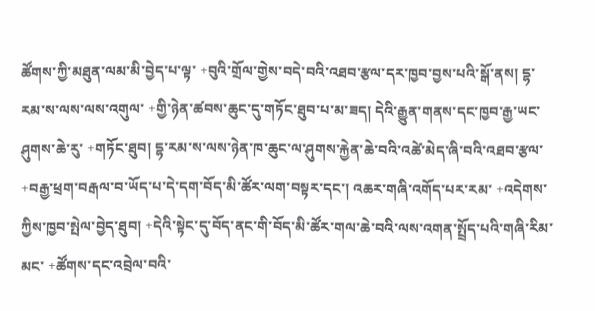ཚོགས་ཀྱི་མཐུན་ལམ་མི་བྱེད་པ་ལྟ་ +བུའི་གྲོལ་གྱེས་བདེ་བའི་འཐབ་རྩལ་དར་ཁྱབ་བྱས་པའི་སྒོ་ནས། དྷ་རམ་ས་ལས་ལས་འགུལ་ +གྱི་ཉེན་ཚབས་ཆུང་དུ་གཏོང་ཐུབ་པ་མ་ཟད། དེའི་རྒྱུན་གནས་དང་ཁྱབ་རྒྱ་ཡང་ཤུགས་ཆེ་རུ་ +གཏོང་ཐུབ། དྷ་རམ་ས་ལས་ཉེན་ཁ་ཆུང་ལ་ཤུགས་རྐྱེན་ཆེ་བའི་འཚེ་མེད་ཞི་བའི་འཐབ་རྩལ་ +བརྒྱ་ཕྲག་བརྒལ་བ་ཡོད་པ་དེ་དག་བོད་མི་ཚོར་ལག་བསྟར་དང་། འཆར་གཞི་འགོད་པར་རམ་ +འདེགས་ཀྱིས་ཁྱབ་སྤེལ་བྱེད་ཐུབ། +དེའི་སྟེང་དུ་བོད་ནང་གི་བོད་མི་ཚོར་གལ་ཆེ་བའི་ལས་འགན་སྤྲོད་པའི་གཞི་རིམ་མང་ +ཚོགས་དང་འབྲེལ་བའི་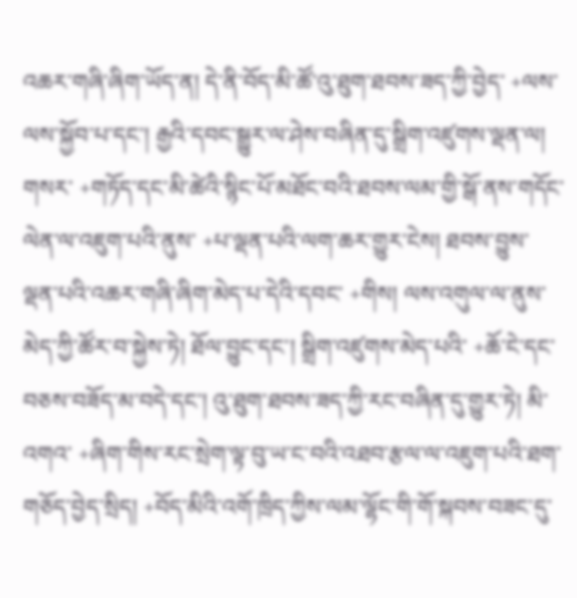འཆར་གཞི་ཞིག་ཡོད་ན། དེ་ནི་བོད་མི་ཚོ་འུ་ཐུག་ཐབས་ཟད་ཀྱི་བྱེད་ +ལས་ལས་སྐྱོབ་པ་དང་། རྒྱའི་དབང་སྒྱུར་ལ་ཤེས་བཞིན་དུ་སྒྲིག་འཛུགས་ལྡན་ལ། གསར་ +གཏོད་དང་མི་ཚེའི་སྙིང་པོ་མཐོང་བའི་ཐབས་ལམ་གྱི་སྒོ་ནས་གདོང་ལེན་ལ་འཇུག་པའི་ནུས་ +པ་ལྡན་པའི་ལག་ཆར་གྱུར་ངེས། ཐབས་བྱུས་ལྡན་པའི་འཆར་གཞི་ཞིག་མེད་པ་དེའི་དབང་ +གིས། ལས་འགུལ་ལ་ནུས་མེད་ཀྱི་ཚོར་བ་སྐྱེས་ཏེ། ཐོལ་བྱུང་དང་། སྒྲིག་འཛུགས་མེད་པའི་ +ཆོ་ངེ་དང་བཅས་བཟོད་མ་བདེ་དང་། འུ་ཐུག་ཐབས་ཟད་ཀྱི་རང་བཞིན་དུ་གྱུར་ཏེ། མི་འགའ་ +ཞིག་གིས་རང་སྲེག་ལྟ་བུ་ཡ་ང་བའི་འཐབ་རྩལ་ལ་འཇུག་པའི་ཐག་གཅོད་བྱེད་སྲིད། +བོད་མིའི་འགོ་ཁྲིད་ཀྱིས་ལམ་ལྷོང་གི་གོ་སྐབས་བཟང་དུ་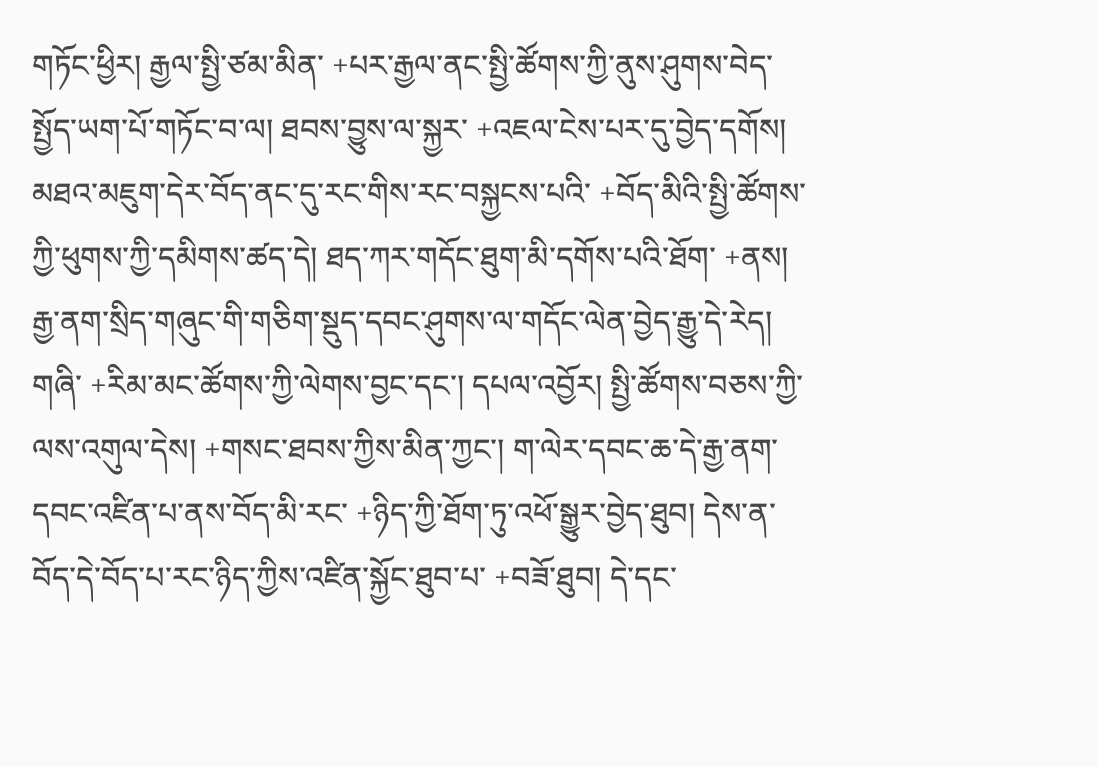གཏོང་ཕྱིར། རྒྱལ་སྤྱི་ཙམ་མིན་ +པར་རྒྱལ་ནང་སྤྱི་ཚོགས་ཀྱི་ནུས་ཤུགས་བེད་སྤྱོད་ཡག་པོ་གཏོང་བ་ལ། ཐབས་བྱུས་ལ་སྐྱར་ +འཇལ་ངེས་པར་དུ་བྱེད་དགོས། མཐའ་མཇུག་དེར་བོད་ནང་དུ་རང་གིས་རང་བསྐྱངས་པའི་ +བོད་མིའི་སྤྱི་ཚོགས་ཀྱི་ཕུགས་ཀྱི་དམིགས་ཚད་དེ། ཐད་ཀར་གདོང་ཐུག་མི་དགོས་པའི་ཐོག་ +ནས། རྒྱ་ནག་སྲིད་གཞུང་གི་གཅིག་སྡུད་དབང་ཤུགས་ལ་གདོང་ལེན་བྱེད་རྒྱུ་དེ་རེད། གཞི་ +རིམ་མང་ཚོགས་ཀྱི་ལེགས་བྱང་དང་། དཔལ་འབྱོར། སྤྱི་ཚོགས་བཅས་ཀྱི་ལས་འགུལ་དེས། +གསང་ཐབས་ཀྱིས་མིན་ཀྱང་། ག་ལེར་དབང་ཆ་དེ་རྒྱ་ནག་དབང་འཛིན་པ་ནས་བོད་མི་རང་ +ཉིད་ཀྱི་ཐོག་ཏུ་འཕོ་སྒྱུར་བྱེད་ཐུབ། དེས་ན་བོད་དེ་བོད་པ་རང་ཉིད་ཀྱིས་འཛིན་སྐྱོང་ཐུབ་པ་ +བཟོ་ཐུབ། དེ་དང་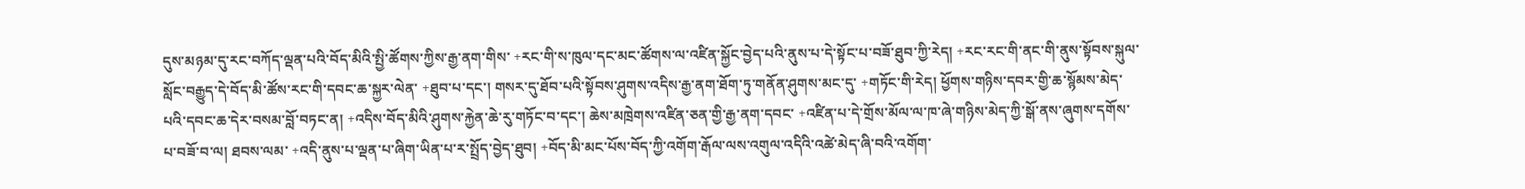དུས་མཉམ་དུ་རང་བཀོད་ལྡན་པའི་བོད་མིའི་སྤྱི་ཚོགས་ཀྱིས་རྒྱ་ནག་གིས་ +རང་གི་ས་ཁུལ་དང་མང་ཚོགས་ལ་འཛིན་སྐྱོང་བྱེད་པའི་ནུས་པ་དེ་སྟོང་པ་བཟོ་ཐུབ་ཀྱི་རེད། +རང་རང་གི་ནང་གི་ནུས་སྟོབས་སྐུལ་སློང་བརྒྱུད་དེ་བོད་མི་ཚོས་རང་གི་དབང་ཆ་སྐྱར་ལེན་ +ཐུབ་པ་དང་། གསར་དུ་ཐོབ་པའི་སྟོབས་ཤུགས་འདིས་རྒྱ་ནག་ཐོག་ཏུ་གནོན་ཤུགས་མང་དུ་ +གཏོང་གི་རེད། ཕྱོགས་གཉིས་དབར་གྱི་ཆ་སྙོམས་མེད་པའི་དབང་ཆ་དེར་བསམ་བློ་བཏང་ན། +འདིས་བོད་མིའི་ཤུགས་རྐྱེན་ཆེ་རུ་གཏོང་བ་དང་། ཆེས་མཁྲེགས་འཛིན་ཅན་གྱི་རྒྱ་ནག་དབང་ +འཛིན་པ་དེ་གྲོས་མོལ་ལ་ཁ་ཞེ་གཉིས་མེད་ཀྱི་སྒོ་ནས་ཞུགས་དགོས་པ་བཟོ་བ་ལ། ཐབས་ལམ་ +འདི་ནུས་པ་ལྡན་པ་ཞིག་ཡིན་པ་ར་སྤྲོད་བྱེད་ཐུབ། +བོད་མི་མང་པོས་བོད་ཀྱི་འགོག་རྒོལ་ལས་འགུལ་འདིའི་འཚེ་མེད་ཞི་བའི་འགོག་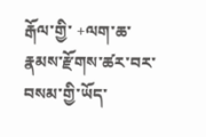རྒོལ་གྱི་ +ལག་ཆ་རྣམས་རྫོགས་ཚར་བར་བསམ་གྱི་ཡོད་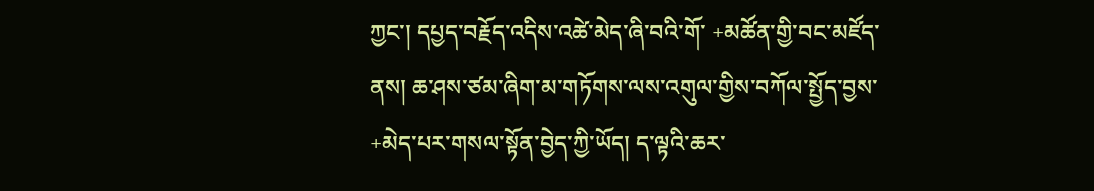ཀྱང་། དཔྱད་བརྗོད་འདིས་འཚེ་མེད་ཞི་བའི་གོ་ +མཚོན་གྱི་བང་མཛོད་ནས། ཆ་ཤས་ཙམ་ཞིག་མ་གཏོགས་ལས་འགུལ་གྱིས་བཀོལ་སྤྱོད་བྱས་ +མེད་པར་གསལ་སྟོན་བྱེད་ཀྱི་ཡོད། ད་ལྟའི་ཆར་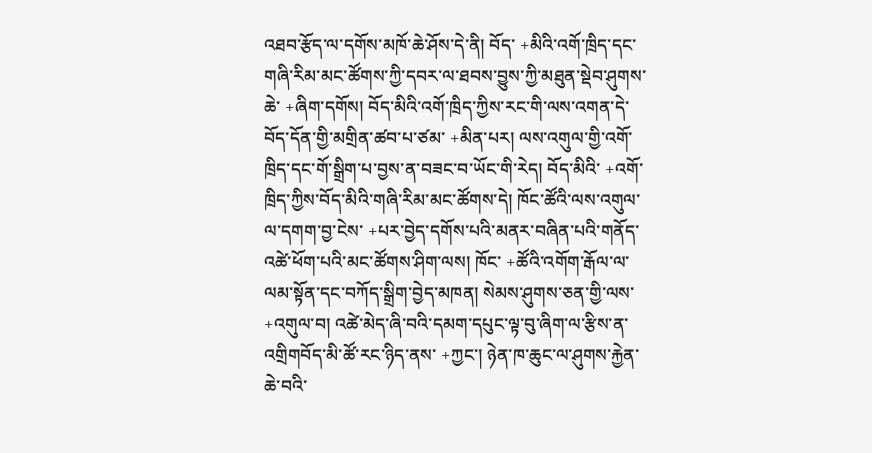འཐབ་རྩོད་ལ་དགོས་མཁོ་ཆེ་ཤོས་དེ་ནི། བོད་ +མིའི་འགོ་ཁྲིད་དང་གཞི་རིམ་མང་ཚོགས་ཀྱི་དབར་ལ་ཐབས་བྱུས་ཀྱི་མཐུན་སྡེབ་ཤུགས་ཆེ་ +ཞིག་དགོས། བོད་མིའི་འགོ་ཁྲིད་ཀྱིས་རང་གི་ལས་འགན་དེ་བོད་དོན་གྱི་མགྲིན་ཚབ་པ་ཙམ་ +མིན་པར། ལས་འགུལ་གྱི་འགོ་ཁྲིད་དང་གོ་སྒྲིག་པ་བྱས་ན་བཟང་བ་ཡོང་གི་རེད། བོད་མིའི་ +འགོ་ཁྲིད་ཀྱིས་བོད་མིའི་གཞི་རིམ་མང་ཚོགས་དེ། ཁོང་ཚོའི་ལས་འགུལ་ལ་དགག་བྱ་ངེས་ +པར་བྱེད་དགོས་པའི་མནར་བཞིན་པའི་གནོད་འཚེ་ཕོག་པའི་མང་ཚོགས་ཤིག་ལས། ཁོང་ +ཚོའི་འགོག་རྒོལ་ལ་ལམ་སྟོན་དང་བཀོད་སྒྲིག་བྱེད་མཁན། སེམས་ཤུགས་ཅན་གྱི་ལས་ +འགུལ་བ། འཚེ་མེད་ཞི་བའི་དམག་དཔུང་ལྟ་བུ་ཞིག་ལ་རྩིས་ན་འགྲིགབོད་མི་ཚོ་རང་ཉིད་ནས་ +ཀྱང་། ཉེན་ཁ་ཆུང་ལ་ཤུགས་རྐྱེན་ཆེ་བའི་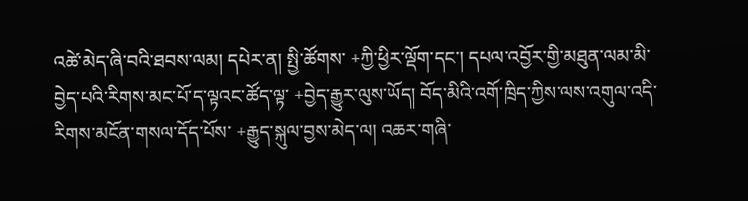འཚེ་མེད་ཞི་བའི་ཐབས་ལམ། དཔེར་ན། སྤྱི་ཚོགས་ +ཀྱི་ཕྱིར་ལྡོག་དང་། དཔལ་འབྱོར་གྱི་མཐུན་ལམ་མི་བྱེད་པའི་རིགས་མང་པོ་ད་ལྟའང་ཚོད་ལྟ་ +བྱེད་རྒྱུར་ལུས་ཡོད། བོད་མིའི་འགོ་ཁྲིད་ཀྱིས་ལས་འགུལ་འདི་རིགས་མངོན་གསལ་དོད་པོས་ +རྒྱུད་སྐུལ་བྱས་མེད་ལ། འཆར་གཞི་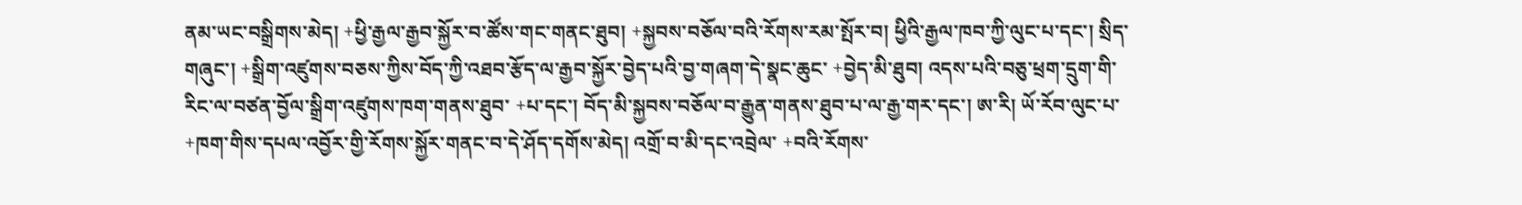ནམ་ཡང་བསྒྲིགས་མེད། +ཕྱི་རྒྱལ་རྒྱབ་སྐྱོར་བ་ཚོས་གང་གནང་ཐུབ། +སྐྱབས་བཅོལ་བའི་རོགས་རམ་སྤོར་བ། ཕྱིའི་རྒྱལ་ཁབ་ཀྱི་ལུང་པ་དང་། སྲིད་གཞུང་། +སྒྲིག་འཛུགས་བཅས་ཀྱིས་བོད་ཀྱི་འཐབ་རྩོད་ལ་རྒྱབ་སྐྱོར་བྱེད་པའི་བྱ་གཞག་དེ་སྣང་ཆུང་ +བྱེད་མི་ཐུབ། འདས་པའི་བཅུ་ཕྲག་དྲུག་གི་རིང་ལ་བཙན་བྱོལ་སྒྲིག་འཛུགས་ཁག་གནས་ཐུབ་ +པ་དང་། བོད་མི་སྐྱབས་བཅོལ་བ་རྒྱུན་གནས་ཐུབ་པ་ལ་རྒྱ་གར་དང་། ཨ་རི། ཡོ་རོབ་ལུང་པ་ +ཁག་གིས་དཔལ་འབྱོར་གྱི་རོགས་སྐྱོར་གནང་བ་དེ་ཤོད་དགོས་མེད། འགྲོ་བ་མི་དང་འབྲེལ་ +བའི་རོགས་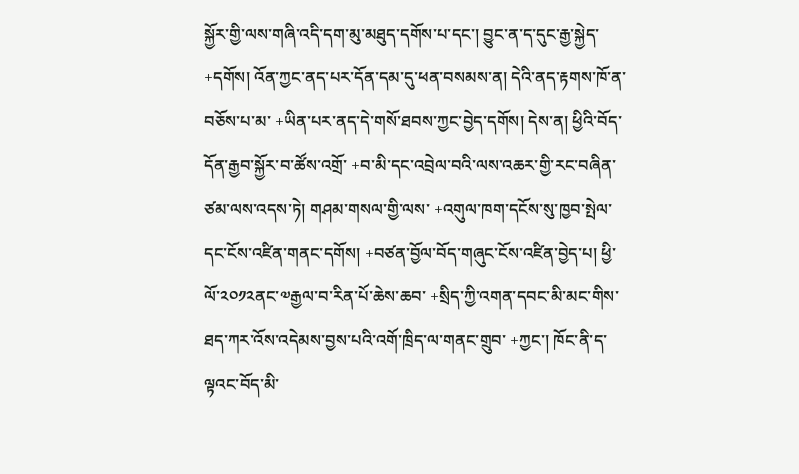སྐྱོར་གྱི་ལས་གཞི་འདི་དག་མུ་མཐུད་དགོས་པ་དང་། བྱུང་ན་ད་དུང་རྒྱ་སྐྱེད་ +དགོས། འོན་ཀྱང་ནད་པར་དོན་དམ་དུ་ཕན་བསམས་ན། དེའི་ནད་རྟགས་ཁོ་ན་བཅོས་པ་མ་ +ཡིན་པར་ནད་དེ་གསོ་ཐབས་ཀྱང་བྱེད་དགོས། དེས་ན། ཕྱིའི་བོད་དོན་རྒྱབ་སྐྱོར་བ་ཚོས་འགྲོ་ +བ་མི་དང་འབྲེལ་བའི་ལས་འཆར་གྱི་རང་བཞིན་ཙམ་ལས་འདས་ཏེ། གཤམ་གསལ་གྱི་ལས་ +འགུལ་ཁག་དངོས་སུ་ཁྱབ་སྤེལ་དང་ངོས་འཛིན་གནང་དགོས། +བཙན་བྱོལ་བོད་གཞུང་ངོས་འཛིན་བྱེད་པ། ཕྱི་ལོ་༢༠༡༢ནང་༧རྒྱལ་བ་རིན་པོ་ཆེས་ཆབ་ +སྲིད་ཀྱི་འགན་དབང་མི་མང་གིས་ཐད་ཀར་འོས་འདེམས་བྱས་པའི་འགོ་ཁྲིད་ལ་གནང་གྲུབ་ +ཀྱང་། ཁོང་ནི་ད་ལྟའང་བོད་མི་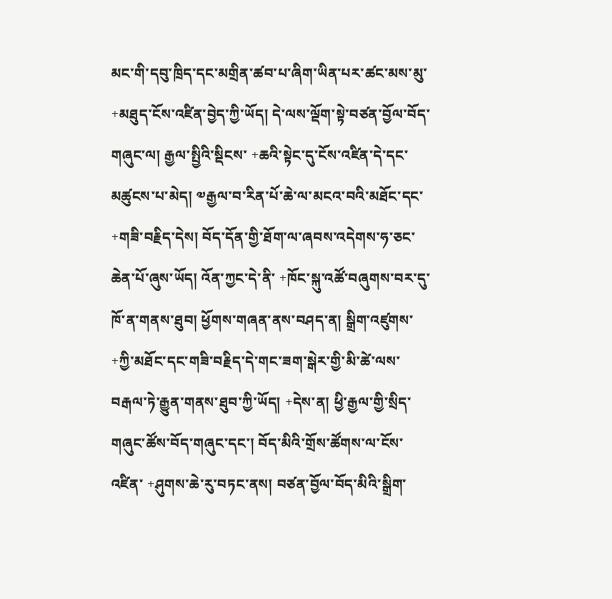མང་གི་དབུ་ཁྲིད་དང་མགྲིན་ཚབ་པ་ཞིག་ཡིན་པར་ཚང་མས་མུ་ +མཐུད་ངོས་འཛིན་བྱེད་ཀྱི་ཡོད། དེ་ལས་ལྡོག་སྟེ་བཙན་བྱོལ་བོད་གཞུང་ལ། རྒྱལ་སྤྱིའི་སྡིངས་ +ཆའི་སྟེང་དུ་ངོས་འཛིན་དེ་དང་མཚུངས་པ་མེད། ༧རྒྱལ་བ་རིན་པོ་ཆེ་ལ་མངའ་བའི་མཐོང་དང་ +གཟི་བརྗིད་དེས། བོད་དོན་གྱི་ཐོག་ལ་ཞབས་འདེགས་ཧ་ཅང་ཆེན་པོ་ཞུས་ཡོད། འོན་ཀྱང་དེ་ནི་ +ཁོང་སྐུ་འཚོ་བཞུགས་བར་དུ་ཁོ་ན་གནས་ཐུབ། ཕྱོགས་གཞན་ནས་བཤད་ན། སྒྲིག་འཛུགས་ +ཀྱི་མཐོང་དང་གཟི་བརྗིད་དེ་གང་ཟག་སྒེར་གྱི་མི་ཚེ་ལས་བརྒལ་ཏེ་རྒྱུན་གནས་ཐུབ་ཀྱི་ཡོད། +དེས་ན། ཕྱི་རྒྱལ་གྱི་སྲིད་གཞུང་ཚོས་བོད་གཞུང་དང་། བོད་མིའི་གྲོས་ཚོགས་ལ་ངོས་འཛིན་ +ཤུགས་ཆེ་རུ་བཏང་ནས། བཙན་བྱོལ་བོད་མིའི་སྒྲིག་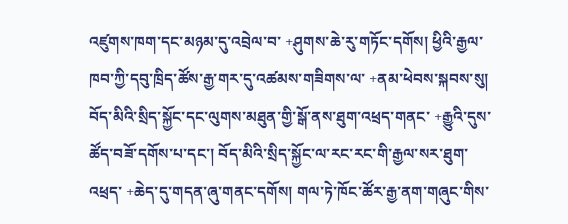འཛུགས་ཁག་དང་མཉམ་དུ་འབྲེལ་བ་ +ཤུགས་ཆེ་རུ་གཏོང་དགོས། ཕྱིའི་རྒྱལ་ཁབ་ཀྱི་དབུ་ཁྲིད་ཚོས་རྒྱ་གར་དུ་འཚམས་གཟིགས་ལ་ +ནམ་ཕེབས་སྐབས་སུ། བོད་མིའི་སྲིད་སྐྱོང་དང་ལུགས་མཐུན་གྱི་སྒོ་ནས་ཐུག་འཕྲད་གནང་ +རྒྱུའི་དུས་ཚོད་བཟོ་དགོས་པ་དང་། བོད་མིའི་སྲིད་སྐྱོང་ལ་རང་རང་གི་རྒྱལ་སར་ཐུག་འཕྲད་ +ཆེད་དུ་གདན་ཞུ་གནང་དགོས། གལ་ཏེ་ཁོང་ཚོར་རྒྱ་ནག་གཞུང་གིས་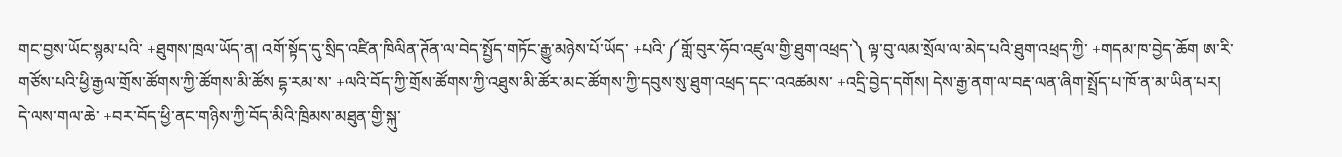གང་བྱས་ཡོང་སྙམ་པའི་ +ཐུགས་ཁྲལ་ཡོད་ན། འགོ་སྟོད་དུ་སྲིད་འཛིན་ཁིལིན་ཊོན་ལ་བེད་སྤྱོད་གཏོང་རྒྱུ་མཉེས་པོ་ཡོད་ +པའི་༼གློ་བུར་ཧོབ་འཛུལ་གྱི་ཐུག་འཕྲད་༽ ལྟ་བུ་ལམ་སྲོལ་ལ་མེད་པའི་ཐུག་འཕྲད་ཀྱི་ +གདམ་ཁ་བྱེད་ཆོག ཨ་རི་གཙོས་པའི་ཕྱི་རྒྱལ་གྲོས་ཚོགས་ཀྱི་ཚོགས་མི་ཚོས དྷ་རམ་ས་ +ལའི་བོད་ཀྱི་གྲོས་ཚོགས་ཀྱི་འཐུས་མི་ཚོར་མང་ཚོགས་ཀྱི་དབུས་སུ་ཐུག་འཕྲད་དང་་འའཚམས་ +འདྲི་བྱེད་དགོས། དེས་རྒྱ་ནག་ལ་བརྡ་ལན་ཞིག་སྤྲོད་པ་ཁོ་ན་མ་ཡིན་པར། དེ་ལས་གལ་ཆེ་ +བར་བོད་ཕྱི་ནང་གཉིས་ཀྱི་བོད་མིའི་ཁྲིམས་མཐུན་གྱི་སྐུ་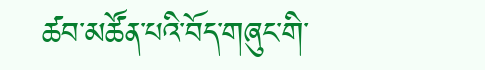ཚབ་མཚོན་པའི་བོད་གཞུང་གི་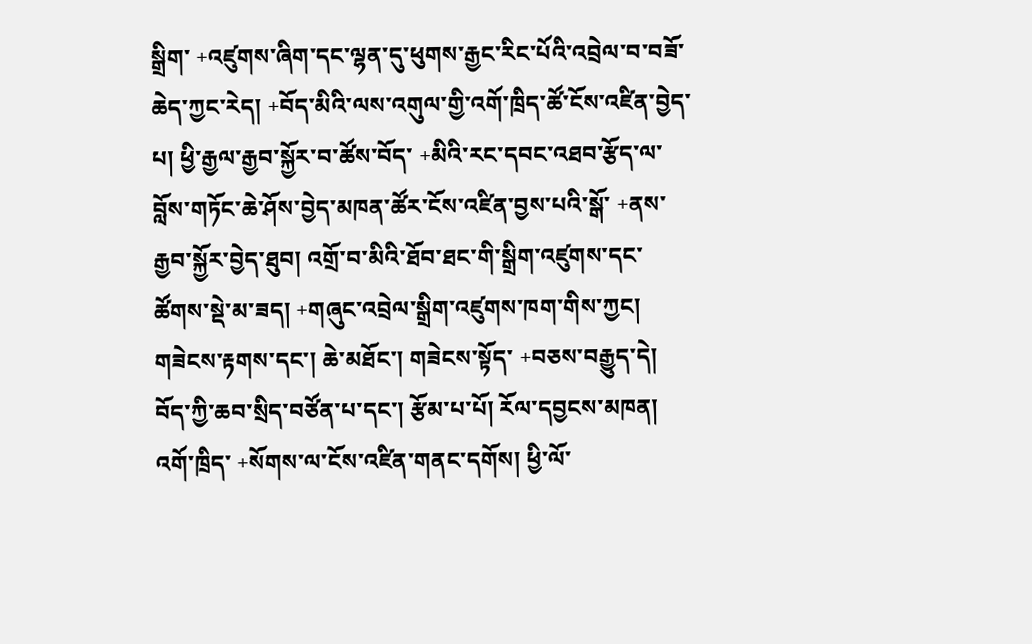སྒྲིག་ +འཛུགས་ཞིག་དང་ལྷན་དུ་ཕུགས་རྒྱང་རིང་པོའི་འབྲེལ་བ་བཟོ་ཆེད་ཀྱང་རེད། +བོད་མིའི་ལས་འགུལ་གྱི་འགོ་ཁྲིད་ཚོ་ངོས་འཛིན་བྱེད་པ། ཕྱི་རྒྱལ་རྒྱབ་སྐྱོར་བ་ཚོས་བོད་ +མིའི་རང་དབང་འཐབ་རྩོད་ལ་བློས་གཏོང་ཆེ་ཤོས་བྱེད་མཁན་ཚོར་ངོས་འཛིན་བྱས་པའི་སྒོ་ +ནས་རྒྱབ་སྐྱོར་བྱེད་ཐུབ། འགྲོ་བ་མིའི་ཐོབ་ཐང་གི་སྒྲིག་འཛུགས་དང་ཚོགས་སྡེ་མ་ཟད། +གཞུང་འབྲེལ་སྒྲིག་འཛུགས་ཁག་གིས་ཀྱང། གཟེངས་རྟགས་དང་། ཆེ་མཐོང་། གཟེངས་སྟོད་ +བཅས་བརྒྱུད་དེ། བོད་ཀྱི་ཆབ་སྲིད་བཙོན་པ་དང་། རྩོམ་པ་པོ། རོལ་དབྱངས་མཁན། འགོ་ཁྲིད་ +སོགས་ལ་ངོས་འཛིན་གནང་དགོས། ཕྱི་ལོ་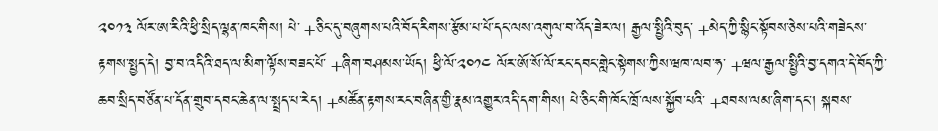༢༠༡༣ ལོར་ཨ་རིའི་ཕྱི་སྲིད་ལྷན་ཁང་གིས། པེ་ +ཅིང་དུ་བཞུགས་པའི་བོད་རིགས་རྩོམ་པ་པོ་དང་ལས་འགུལ་བ་འོད་ཟེར་ལ། རྒྱལ་སྤྱིའི་བུད་ +མེད་ཀྱི་སྙིང་སྟོབས་ཅེས་པའི་གཟེངས་རྟགས་སྤྱད་དེ། བྱ་བ་འདིའི་ཐད་ལ་མིག་ལྟོས་བཟང་པོ་ +ཞིག་བཤམས་ཡོད། ཕྱི་ལོ་༢༠༡༤ ལོར་ཨོ་སོ་ལོ་རང་དབང་གླེང་སྟེགས་ཀྱིས་ཝཁ་ལབ་ཧ་ +ཝལ་རྒྱལ་སྤྱིའི་བྱ་དགའ་དེ་བོད་ཀྱི་ཆབ་སྲིད་བཙོན་པ་དོན་གྲུབ་དབང་ཆེན་ལ་སྤྲད་པ་རེད། +མཚོན་རྟགས་རང་བཞིན་གྱི་རྣམ་འགྱུར་འདི་དག་གིས། པེ་ཅིང་གི་ཁོང་ཁྲོ་ལས་སྐྱོབ་པའི་ +ཐབས་ལམ་ཞིག་དང་། སྐབས་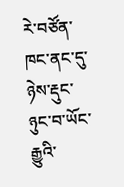རེ་བཙོན་ཁང་ནང་དུ་ཉེས་རྡུང་ཉུང་བ་ཡོང་རྒྱུའི་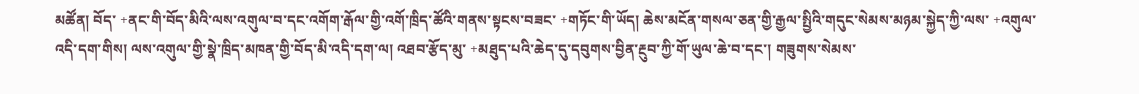མཚོན། བོད་ +ནང་གི་བོད་མིའི་ལས་འགུལ་བ་དང་འགོག་རྒོལ་གྱི་འགོ་ཁྲིད་ཚོའི་གནས་སྟངས་བཟང་ +གཏོང་གི་ཡོད། ཆེས་མངོན་གསལ་ཅན་གྱི་རྒྱལ་སྤྱིའི་གདུང་སེམས་མཉམ་སྐྱེད་ཀྱི་ལས་ +འགུལ་འདི་དག་གིས། ལས་འགུལ་གྱི་སྣེ་ཁྲིད་མཁན་གྱི་བོད་མི་འདི་དག་ལ། འཐབ་རྩོད་མུ་ +མཐུད་པའི་ཆེད་དུ་དབུགས་བྱིན་རྔུབ་ཀྱི་གོ་ཡུལ་ཆེ་བ་དང་། གཟུགས་སེམས་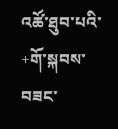འཚོ་ཐུབ་པའི་ +གོ་སྐབས་བཟང་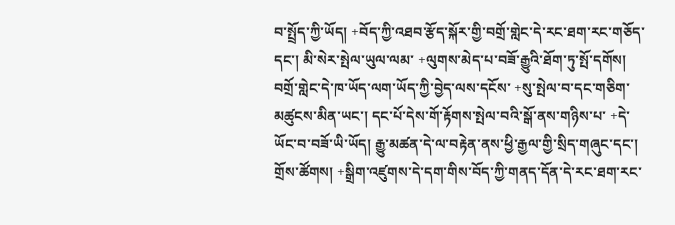བ་སྤྲོད་ཀྱི་ཡོད། +བོད་ཀྱི་འཐབ་རྩོད་སྐོར་གྱི་བགྲོ་གླེང་དེ་རང་ཐག་རང་གཅོད་དང་། མི་སེར་སྤེལ་ཡུལ་ལམ་ +ལུགས་མེད་པ་བཟོ་རྒྱུའི་ཐོག་ཏུ་སྤོ་དགོས། བགྲོ་གླེང་དེ་ཁ་ཡོད་ལག་ཡོད་ཀྱི་བྱེད་ལས་དངོས་ +སུ་སྤེལ་བ་དང་གཅིག་མཚུངས་མིན་ཡང་། དང་པོ་དེས་གོ་རྟོགས་སྤེལ་བའི་སྒོ་ནས་གཉིས་པ་ +དེ་ཡོང་བ་བཟོ་ཡི་ཡོད། རྒྱུ་མཚན་དེ་ལ་བརྟེན་ནས་ཕྱི་རྒྱལ་གྱི་སྲིད་གཞུང་དང་། གྲོས་ཚོགས། +སྒྲིག་འཛུགས་དེ་དག་གིས་བོད་ཀྱི་གནད་དོན་དེ་རང་ཐག་རང་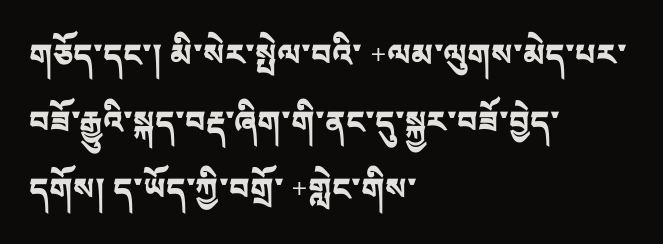གཅོད་དང་། མི་སེར་སྤེལ་བའི་ +ལམ་ལུགས་མེད་པར་བཟོ་རྒྱུའི་སྐད་བརྡ་ཞིག་གི་ནང་དུ་སྐྱར་བཟོ་བྱེད་དགོས། ད་ཡོད་ཀྱི་བགྲོ་ +གླེང་གིས་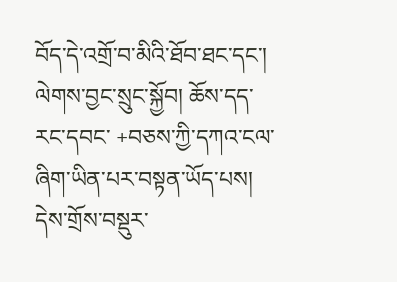བོད་དེ་འགྲོ་བ་མིའི་ཐོབ་ཐང་དང་། ལེགས་བྱང་སྲུང་སྐྱོབ། ཆོས་དད་རང་དབང་ +བཅས་ཀྱི་དཀའ་ངལ་ཞིག་ཡིན་པར་བསྟན་ཡོད་པས། དེས་གྲོས་བསྡུར་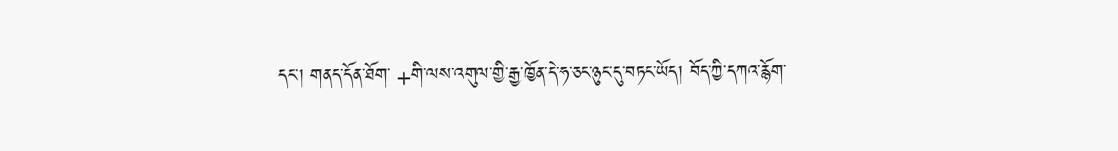དང་། གནད་དོན་ཐོག་ +གི་ལས་འགུལ་གྱི་རྒྱ་ཁྱོན་དེ་ཧ་ཅང་ཉུང་དུ་བཏང་ཡོད། བོད་ཀྱི་དཀའ་རྙོག་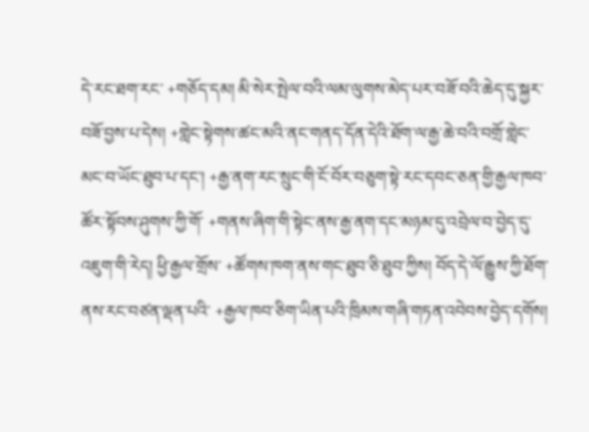དེ་རང་ཐག་རང་ +གཅོད་དམ། མི་སེར་སྤེལ་བའི་ལམ་ལུགས་མེད་པར་བཟོ་བའི་ཆེད་དུ་སྐྱར་བཟོ་བྱས་པ་དེས། +གླེང་སྟེགས་ཚང་མའི་ནང་གནད་དོན་དེའི་ཐོག་ལ་རྒྱ་ཆེ་བའི་བགྲོ་གླེང་མང་བ་ཡོང་ཐུབ་པ་དང་། +རྒྱ་ནག་རང་སྲུང་གི་ངོ་བོར་བཅུག་སྟེ་རང་དབང་ཅན་གྱི་རྒྱལ་ཁབ་ཚོར་སྟོབས་ཤུགས་ཀྱི་གོ་ +གནས་ཞིག་གི་སྟེང་ནས་རྒྱ་ནག་དང་མཉམ་དུ་འབྲེལ་བ་བྱེད་དུ་འཇུག་གི་རེད། ཕྱི་རྒྱལ་གྲོས་ +ཚོགས་ཁག་ནས་གང་ཐུབ་ཅི་ཐུབ་ཀྱིས། བོད་དེ་ལོ་རྒྱུས་ཀྱི་ཐོག་ནས་རང་བཙན་ལྡན་པའི་ +རྒྱལ་ཁབ་ཅིག་ཡིན་པའི་ཁྲིམས་གཞི་གཏན་འབེབས་བྱེད་དགོས།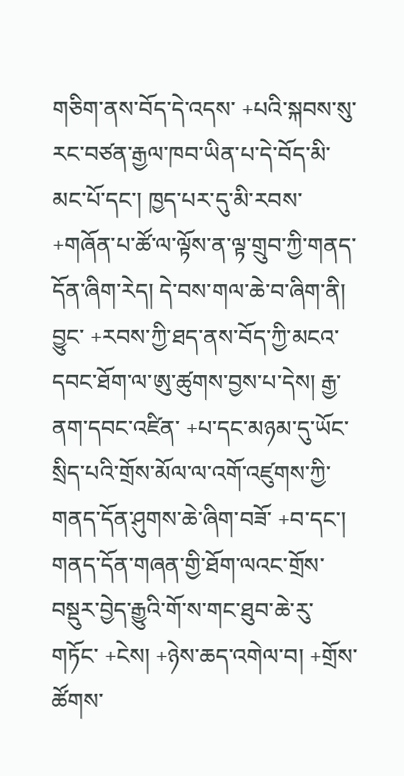གཅིག་ནས་བོད་དེ་འདས་ +པའི་སྐབས་སུ་རང་བཙན་རྒྱལ་ཁབ་ཡིན་པ་དེ་བོད་མི་མང་པོ་དང་། ཁྱད་པར་དུ་མི་རབས་ +གཞོན་པ་ཚོ་ལ་ལྟོས་ན་ལྟ་གྲུབ་ཀྱི་གནད་དོན་ཞིག་རེད། དེ་བས་གལ་ཆེ་བ་ཞིག་ནི། བྱུང་ +རབས་ཀྱི་ཐད་ནས་བོད་ཀྱི་མངའ་དབང་ཐོག་ལ་ཨུ་ཚུགས་བྱས་པ་དེས། རྒྱ་ནག་དབང་འཛིན་ +པ་དང་མཉམ་དུ་ཡོང་སྲིད་པའི་གྲོས་མོལ་ལ་འགོ་འཛུགས་ཀྱི་གནད་དོན་ཤུགས་ཆེ་ཞིག་བཟོ་ +བ་དང་། གནད་དོན་གཞན་གྱི་ཐོག་ལའང་གྲོས་བསྡུར་བྱེད་རྒྱུའི་གོ་ས་གང་ཐུབ་ཆེ་རུ་གཏོང་ +ངེས། +ཉེས་ཆད་འགེལ་བ། +གྲོས་ཚོགས་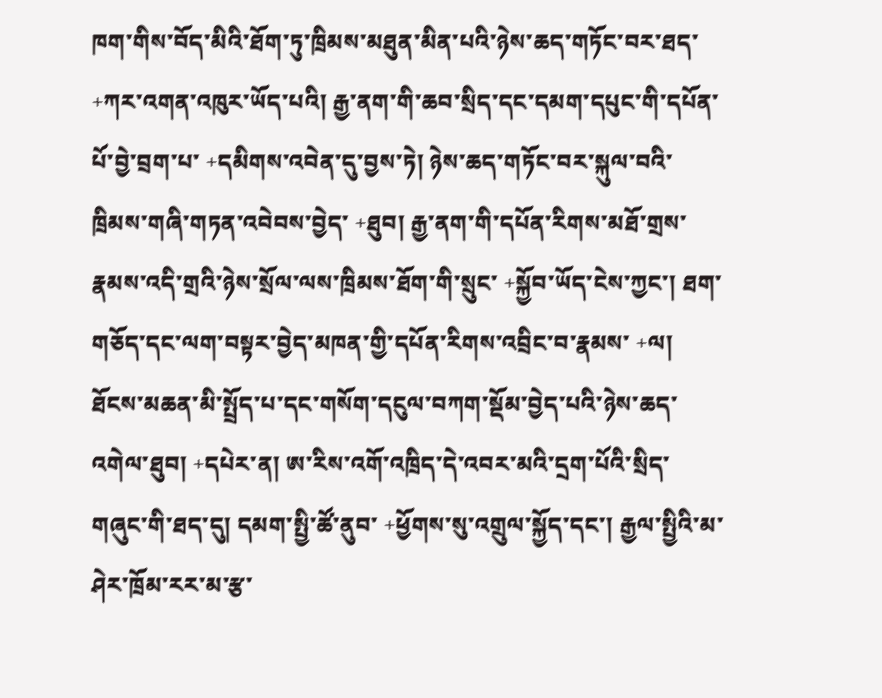ཁག་གིས་བོད་མིའི་ཐོག་ཏུ་ཁྲིམས་མཐུན་མིན་པའི་ཉེས་ཆད་གཏོང་བར་ཐད་ +ཀར་འགན་འཁུར་ཡོད་པའི། རྒྱ་ནག་གི་ཆབ་སྲིད་དང་དམག་དཔུང་གི་དཔོན་པོ་བྱེ་བྲག་པ་ +དམིགས་འབེན་དུ་བྱས་ཏེ། ཉེས་ཆད་གཏོང་བར་སྐུལ་བའི་ཁྲིམས་གཞི་གཏན་འབེབས་བྱེད་ +ཐུབ། རྒྱ་ནག་གི་དཔོན་རིགས་མཐོ་གྲས་རྣམས་འདི་གྲའི་ཉེས་སྲོལ་ལས་ཁྲིམས་ཐོག་གི་སྲུང་ +སྐྱོབ་ཡོད་ངེས་ཀྱང་། ཐག་གཅོད་དང་ལག་བསྟར་བྱེད་མཁན་གྱི་དཔོན་རིགས་འབྲིང་བ་རྣམས་ +ལ། ཐོངས་མཆན་མི་སྤྲོད་པ་དང་གསོག་དངུལ་བཀག་སྡོམ་བྱེད་པའི་ཉེས་ཆད་འགེལ་ཐུབ། +དཔེར་ན། ཨ་རིས་འགོ་འཁྲིད་དེ་འབར་མའི་དྲག་པོའི་སྲིད་གཞུང་གི་ཐད་དུ། དམག་སྤྱི་ཚོ་ནུབ་ +ཕྱོགས་སུ་འགྲུལ་སྐྱོད་དང་། རྒྱལ་སྤྱིའི་མ་ཤེར་ཁྲོམ་རར་མ་རྩ་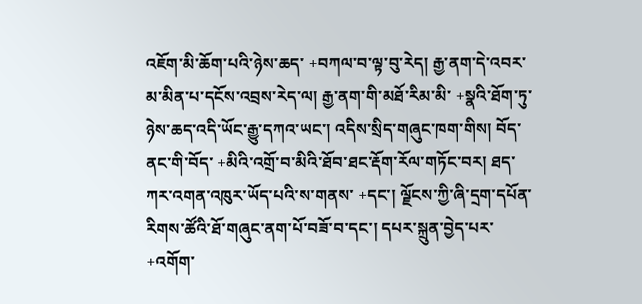འཇོག་མི་ཆོག་པའི་ཉེས་ཆད་ +བཀལ་བ་ལྟ་བུ་རེད། རྒྱ་ནག་དེ་འབར་མ་མིན་པ་དངོས་འབྲས་རེད་ལ། རྒྱ་ནག་གི་མཐོ་རིམ་མི་ +སྣའི་ཐོག་ཏུ་ཉེས་ཆད་འདི་ཡོང་རྒྱུ་དཀའ་ཡང་། འདིས་སྲིད་གཞུང་ཁག་གིས། བོད་ནང་གི་བོད་ +མིའི་འགྲོ་བ་མིའི་ཐོབ་ཐང་རྡོག་རོལ་གཏོང་བར། ཐད་ཀར་འགན་འཁུར་ཡོད་པའི་ས་གནས་ +དང་། ལྗོངས་ཀྱི་ཞི་དྲག་དཔོན་རིགས་ཚོའི་ཐོ་གཞུང་ནག་པོ་བཟོ་བ་དང་། དཔར་སྐྲུན་བྱེད་པར་ +འགོག་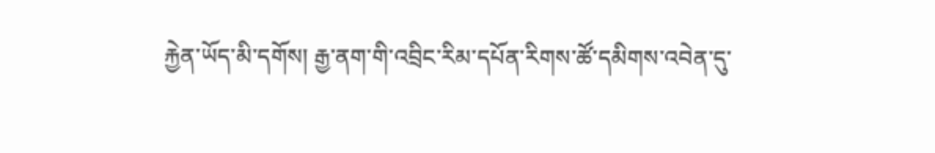རྐྱེན་ཡོད་མི་དགོས། རྒྱ་ནག་གི་འབྲིང་རིམ་དཔོན་རིགས་ཚོ་དམིགས་འབེན་དུ་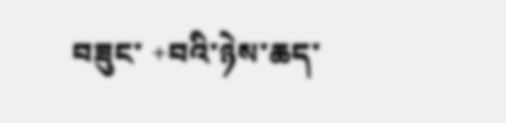བཟུང་ +བའི་ཉེས་ཆད་